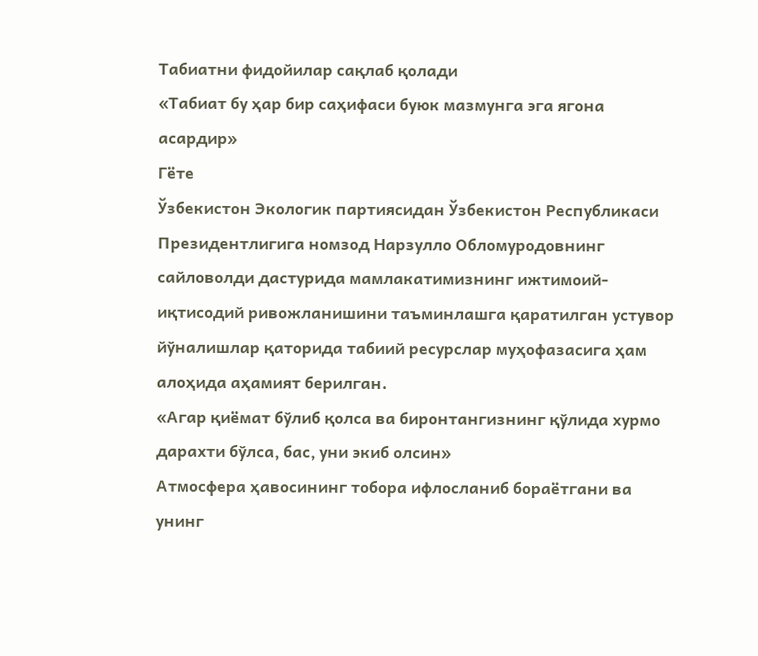Табиатни фидойилар сақлаб қолади
«Табиат бу ҳар бир саҳифаси буюк мазмунга эга ягона асардир»
Гёте
Ўзбекистон Экологик партиясидан Ўзбекистон Республикаси Президентлигига номзод Нарзулло Обломуродовнинг сайловолди дастурида мамлакатимизнинг ижтимоий-иқтисодий ривожланишини таъминлашга қаратилган устувор йўналишлар қаторида табиий ресурслар муҳофазасига ҳам алоҳида аҳамият берилган.
«Агар қиёмат бўлиб қолса ва биронтангизнинг қўлида хурмо
дарахти бўлса, бас, уни экиб олсин»
Атмосфера ҳавосининг тобора ифлосланиб бораётгани ва унинг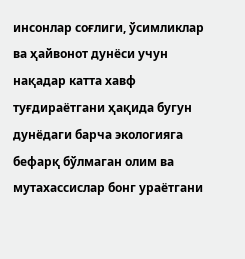инсонлар соғлиги, ўсимликлар ва ҳайвонот дунёси учун нақадар катта хавф туғдираётгани ҳақида бугун дунёдаги барча экологияга бефарқ бўлмаган олим ва мутахассислар бонг ураётгани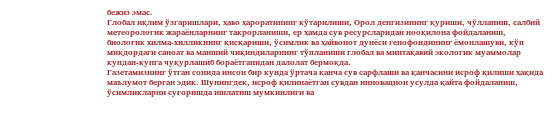бежиз эмас.
Глобал иқлим ўзгаришлари, ҳаво ҳароратининг кўтарилиши, Орол денгизининг қуриши, чўлланиш, салбий метеорологик жараёнларнинг такрорланиши, ер ҳамда сув ресурсларидан нооқилона фойдаланиш, биологик хилма-хилликнинг қисқариши, ўсимлик ва ҳайвонот дунёси генофондининг ёмонлашуви, кўп миқдордаги саноат ва маиший чиқиндиларнинг тўпланиши глобал ва минтақавий экологик муаммолар кундан-кунга чуқурлашиб бораётганидан далолат бермоқда.
Газетамизнинг ўтган сонида инсон бир кунда ўртача қанча сув сарфлаши ва қанчасини исроф қилиши ҳақида маълумот берган эдик. Шунингдек, исроф қилинаётган сувдан инновацион усулда қайта фойдаланиш, ўсимликларни суғоришда ишлатиш мумкинлиги ва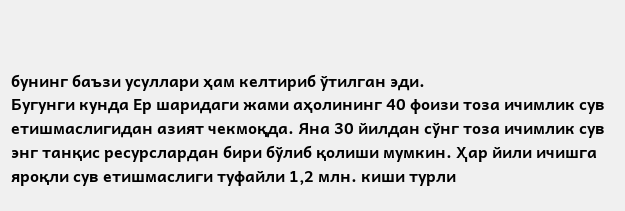бунинг баъзи усуллари ҳам келтириб ўтилган эди.
Бугунги кунда Ер шаридаги жами аҳолининг 40 фоизи тоза ичимлик сув етишмаслигидан азият чекмоқда. Яна 30 йилдан сўнг тоза ичимлик сув энг танқис ресурслардан бири бўлиб қолиши мумкин. Ҳар йили ичишга яроқли сув етишмаслиги туфайли 1,2 млн. киши турли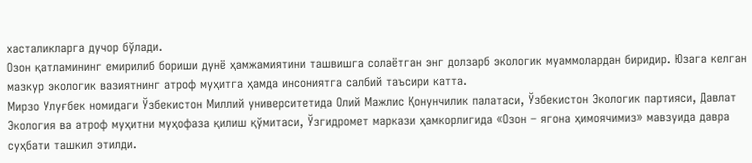хасталикларга дучор бўлади.
Озон қатламининг емирилиб бориши дунё ҳамжамиятини ташвишга солаётган энг долзарб экологик муаммолардан биридир. Юзага келган мазкур экологик вазиятнинг атроф муҳитга ҳамда инсониятга салбий таъсири катта.
Мирзо Улуғбек номидаги Ўзбекистон Миллий университетида Олий Мажлис Қонунчилик палатаси, Ўзбекистон Экологик партияси, Давлат Экология ва атроф муҳитни муҳофаза қилиш қўмитаси, Ўзгидромет маркази ҳамкорлигида «Озон – ягона ҳимоячимиз» мавзуида давра суҳбати ташкил этилди.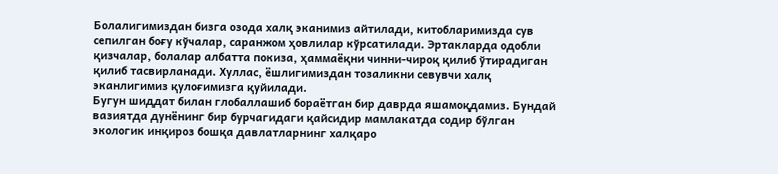Болалигимиздан бизга озода халқ эканимиз айтилади, китобларимизда сув сепилган боғу кўчалар, саранжом ҳовлилар кўрсатилади. Эртакларда одобли қизчалар, болалар албатта покиза, ҳаммаёқни чинни-чироқ қилиб ўтирадиган қилиб тасвирланади. Хуллас, ёшлигимиздан тозаликни севувчи халқ эканлигимиз қулоғимизга қуйилади.
Бугун шиддат билан глобаллашиб бораётган бир даврда яшамоқдамиз. Бундай вазиятда дунёнинг бир бурчагидаги қайсидир мамлакатда содир бўлган экологик инқироз бошқа давлатларнинг халқаро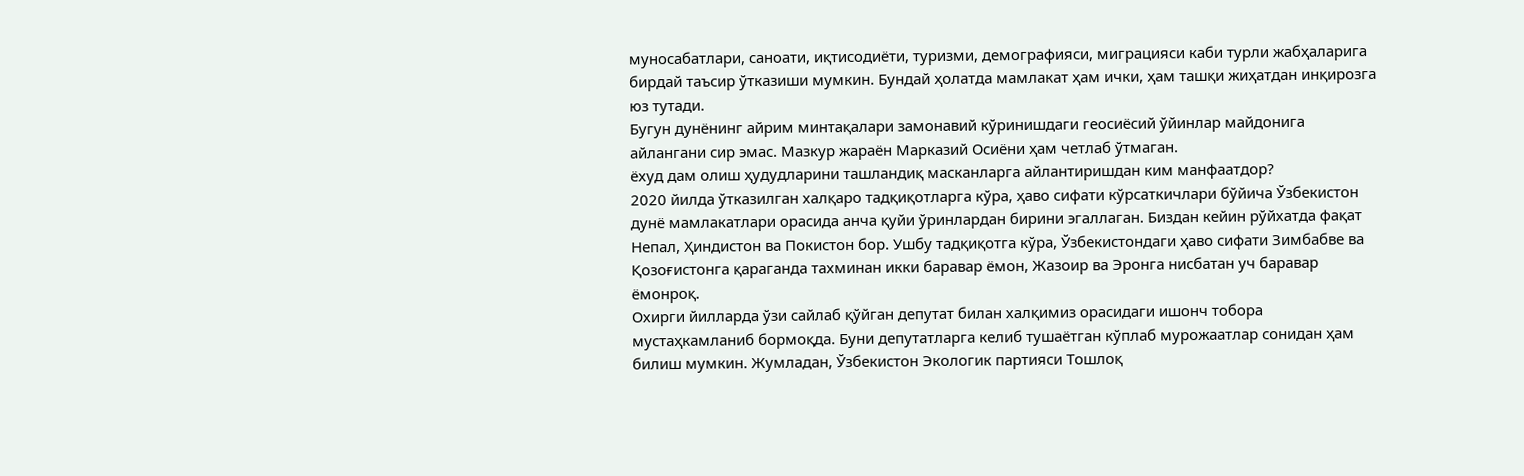муносабатлари, саноати, иқтисодиёти, туризми, демографияси, миграцияси каби турли жабҳаларига бирдай таъсир ўтказиши мумкин. Бундай ҳолатда мамлакат ҳам ички, ҳам ташқи жиҳатдан инқирозга юз тутади.
Бугун дунёнинг айрим минтақалари замонавий кўринишдаги геосиёсий ўйинлар майдонига айлангани сир эмас. Мазкур жараён Марказий Осиёни ҳам четлаб ўтмаган.
ёхуд дам олиш ҳудудларини ташландиқ масканларга айлантиришдан ким манфаатдор?
2020 йилда ўтказилган халқаро тадқиқотларга кўра, ҳаво сифати кўрсаткичлари бўйича Ўзбекистон дунё мамлакатлари орасида анча қуйи ўринлардан бирини эгаллаган. Биздан кейин рўйхатда фақат Непал, Ҳиндистон ва Покистон бор. Ушбу тадқиқотга кўра, Ўзбекистондаги ҳаво сифати Зимбабве ва Қозоғистонга қараганда тахминан икки баравар ёмон, Жазоир ва Эронга нисбатан уч баравар ёмонроқ.
Охирги йилларда ўзи сайлаб қўйган депутат билан халқимиз орасидаги ишонч тобора мустаҳкамланиб бормоқда. Буни депутатларга келиб тушаётган кўплаб мурожаатлар сонидан ҳам билиш мумкин. Жумладан, Ўзбекистон Экологик партияси Тошлоқ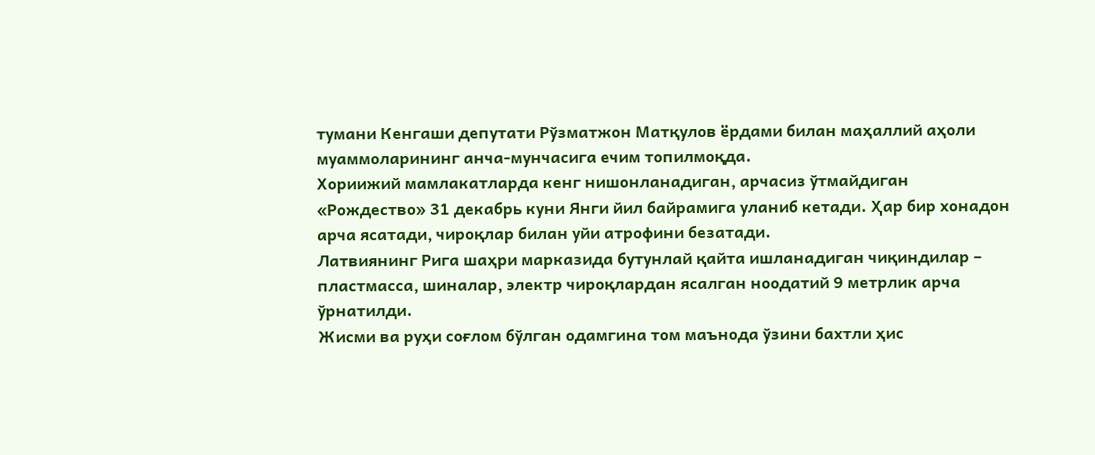тумани Кенгаши депутати Рўзматжон Матқулов ёрдами билан маҳаллий аҳоли муаммоларининг анча-мунчасига ечим топилмоқда.
Хориижий мамлакатларда кенг нишонланадиган, арчасиз ўтмайдиган «Рождество» 31 декабрь куни Янги йил байрамига уланиб кетади. Ҳар бир хонадон арча ясатади, чироқлар билан уйи атрофини безатади.
Латвиянинг Рига шаҳри марказида бутунлай қайта ишланадиган чиқиндилар – пластмасса, шиналар, электр чироқлардан ясалган ноодатий 9 метрлик арча ўрнатилди.
Жисми ва руҳи соғлом бўлган одамгина том маънода ўзини бахтли ҳис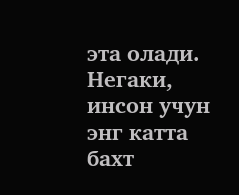эта олади. Негаки, инсон учун энг катта бахт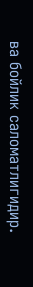ва бойлик саломатлигидир.